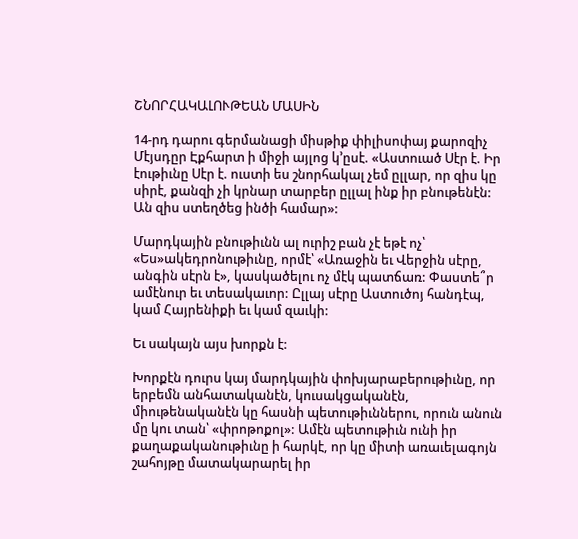ՇՆՈՐՀԱԿԱԼՈՒԹԵԱՆ ՄԱՍԻՆ

14-րդ դարու գերմանացի միսթիք փիլիսոփայ քարոզիչ Մէյսդըր Էքհարտ ի միջի այլոց կ՚ըսէ. «Աստուած Սէր է. Իր էութիւնը Սէր է. ուստի ես շնորհակալ չեմ ըլլար, որ զիս կը սիրէ, քանզի չի կրնար տարբեր ըլլալ ինք իր բնութենէն: Ան զիս ստեղծեց ինծի համար»:

Մարդկային բնութիւնն ալ ուրիշ բան չէ եթէ ոչ՝ «Ես»ակեդրոնութիւնը, որմէ՝ «Առաջին եւ Վերջին սէրը, անգին սէրն է», կասկածելու ոչ մէկ պատճառ: Փաստե՞ր ամէնուր եւ տեսակաւոր: Ըլլայ սէրը Աստուծոյ հանդէպ, կամ Հայրենիքի եւ կամ զաւկի:

Եւ սակայն այս խորքն է:

Խորքէն դուրս կայ մարդկային փոխյարաբերութիւնը, որ երբեմն անհատականէն, կուսակցականէն, միութենականէն կը հասնի պետութիւններու, որուն անուն մը կու տան՝ «փրոթոքոլ»: Ամէն պետութիւն ունի իր քաղաքականութիւնը ի հարկէ, որ կը միտի առաւելագոյն շահոյթը մատակարարել իր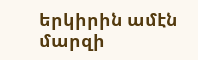երկիրին ամէն մարզի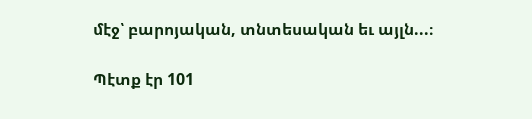մէջ՝ բարոյական, տնտեսական եւ այլն...։

Պէտք էր 101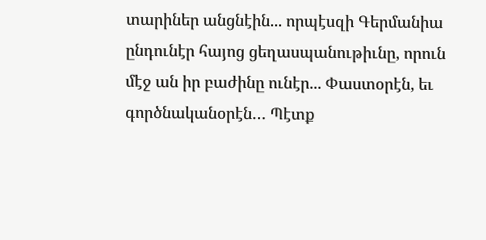տարիներ անցնէին... որպէսզի Գերմանիա ընդունէր հայոց ցեղասպանութիւնը, որուն մէջ ան իր բաժինը ունէր... Փաստօրէն, եւ գործնականօրէն… Պէտք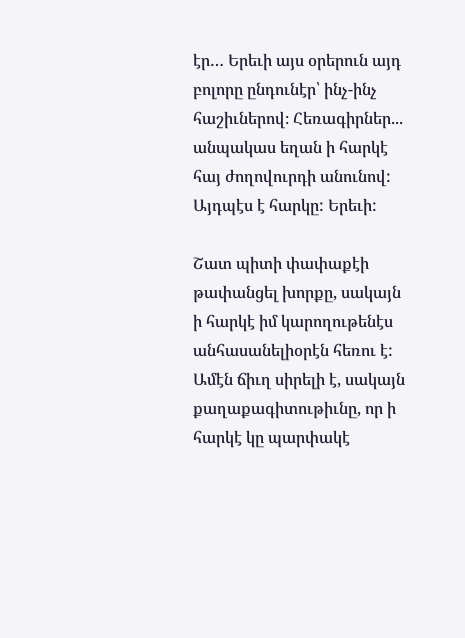էր… Երեւի այս օրերուն այդ բոլորը ընդունէր՝ ինչ-ինչ հաշիւներով։ Հեռագիրներ... անպակաս եղան ի հարկէ հայ ժողովուրդի անունով: Այդպէս է հարկը: Երեւի:

Շատ պիտի փափաքէի թափանցել խորքը, սակայն ի հարկէ իմ կարողութենէս անհասանելիօրէն հեռու է: Ամէն ճիւղ սիրելի է, սակայն քաղաքագիտութիւնը, որ ի հարկէ կը պարփակէ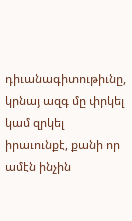դիւանագիտութիւնը, կրնայ ազգ մը փրկել կամ զրկել իրաւունքէ, քանի որ ամէն ինչին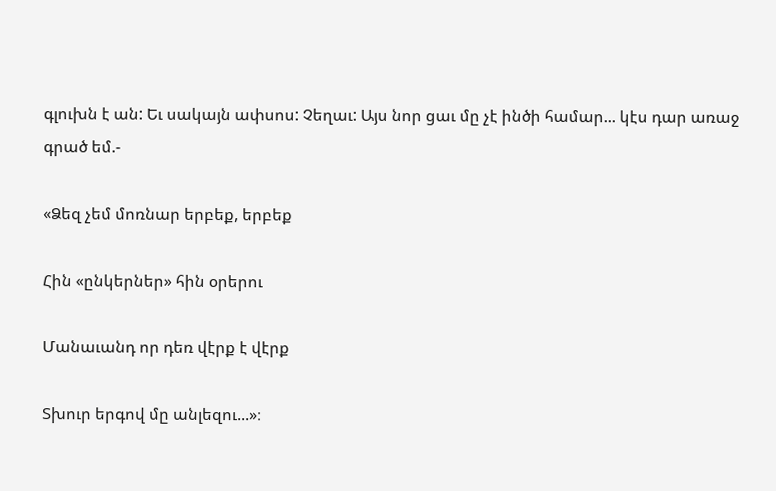գլուխն է ան: Եւ սակայն ափսոս: Չեղաւ: Այս նոր ցաւ մը չէ ինծի համար... կէս դար առաջ գրած եմ.-

«Ձեզ չեմ մոռնար երբեք, երբեք

Հին «ընկերներ» հին օրերու

Մանաւանդ որ դեռ վէրք է վէրք

Տխուր երգով մը անլեզու...»։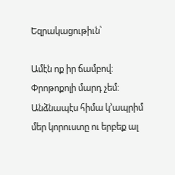Եզրակացութիւն՝

Ամէն ոք իր ճամբով: Փրոթոքոլի մարդ չեմ: Անձնապէս հիմա կ՚ապրիմ մեր կորուստը ու երբեք ալ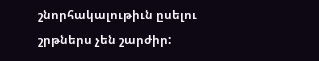շնորհակալութիւն ըսելու շրթներս չեն շարժիր: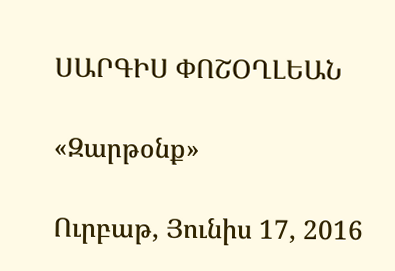ՍԱՐԳԻՍ ՓՈՇՕՂԼԵԱՆ

«Զարթօնք»

Ուրբաթ, Յունիս 17, 2016